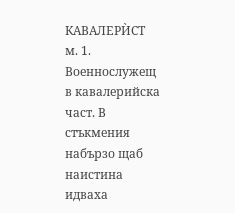КАВАЛЕРЍСТ м. 1. Военнослужещ в кавалерийска част. В стъкмения набързо щаб наистина идваха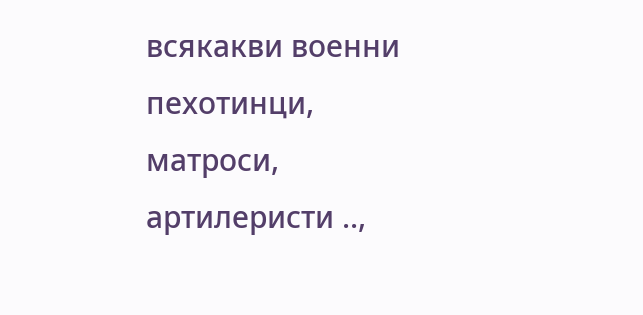всякакви военни пехотинци, матроси, артилеристи ..,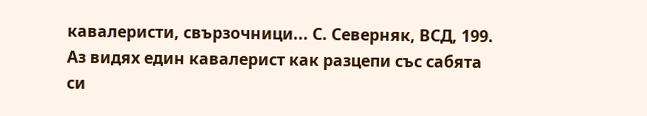кавалеристи, свързочници... С. Северняк, ВСД, 199. Аз видях един кавалерист как разцепи със сабята си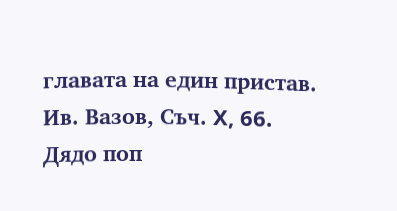главата на един пристав. Ив. Вазов, Съч. X, 66. Дядо поп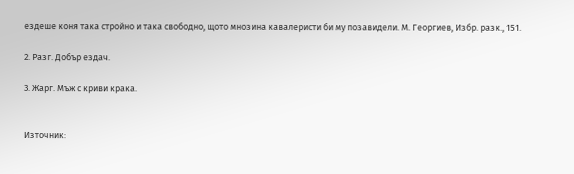ездеше коня така стройно и така свободно, щото мнозина кавалеристи би му позавидели. М. Георгиев, Избр. разк., 151.

2. Разг. Добър ездач.

3. Жарг. Мъж с криви крака.


Източник: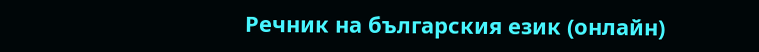Речник на българския език (онлайн)